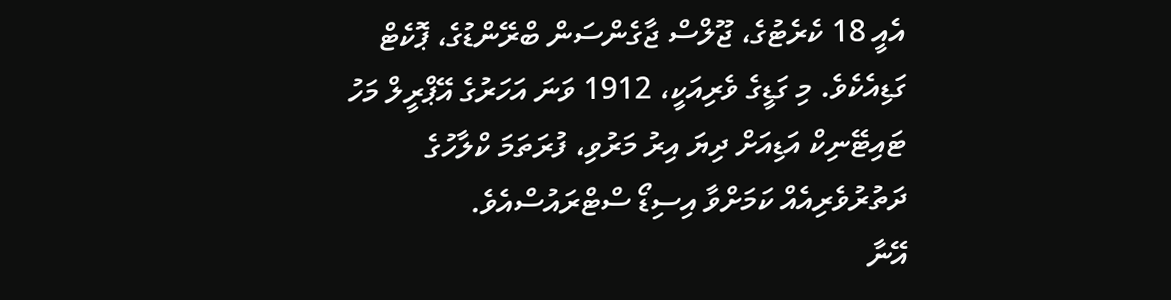އެއީ 18 ކެރެޓުގެ، ޖޫލްސް ޖާގެންސަން ބްރޭންޑުގެ، ޕޮކެޓް ގަޑިއެކެވެ. މި ގަޑީގެ ވެރިއަކީ، 1912 ވަނަ އަހަރުގެ އޭޕްރީލް މަހު ޓައިޓޭނިކް އަޑިއަށް ދިޔަ އިރު މަރުވި، ފުރަތަމަ ކްލާހުގެ ދަތުރުވެރިއެއް ކަމަށްވާ އިސިޑޯ ސްޓްރައުސްއެވެ.
އޭނާ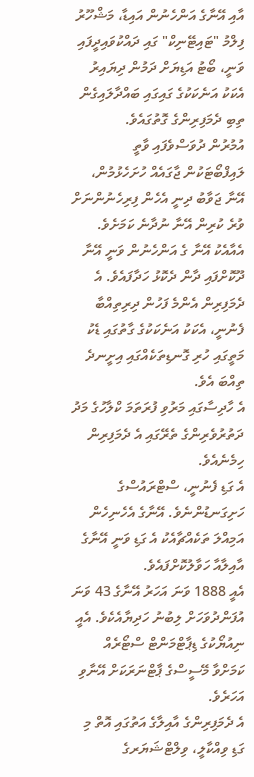އާއި އޭނާގެ އަންހެނުން އައިޑާ، މަޝްހޫރު ފިލްމު "ޓައިޓޭނިކް" ގައި ދައްކުވައިދީފައި ވަނީ، ބޯޓު އަޑިޔަށް ދަމުން ދިޔައިރު އެކަކު އަނެކަކުގެ ގައިގައި ބައްދާލައިގެން ތިބި ދެމަފިރިންގެ ގޮތުގައެވެ.
އުމުރުން ދުވަސްވެފައި ވާތީ ލައިފްބޯޓަކުން ޖާގައެއް ހުށަހެޅުމުން، އޭނާ ޖަވާބު ދިނީ އެހެން ފިރިހެނުންނަށް ވުރެ ކުރިން އޭނާ ނުދާނެ ކަމަށެވެ.
އެއާއެކު އޭނާ ގެ އަންހެނުން ވަނީ އޭނާ ދޫކޮށްފައި ދާން ދެކޮޅު ހަދާފައެވެ. އެ ދެމަފިރިން އެންމެ ފަހުން ދިރިތިއްބާ ފެނުނީ، އެކަކު އަނެކަކުގެ ގާތުގައި ޑެކު މަތީގައި ހުރި ގޮނޑިތަކެއްގައި އިށީނދެ ތިއްބަ އެވެ.
އެ ހާދިސާގައި މަރުވި ފުރަތަމަ ކްލާހުގެ މަދު ދަތުރުވެރިންގެ ތެރޭގައި އެ ދެމަފިރިން ހިމެނެއެވެ.
އެ ގަޑި ފެނުނީ، ސްޓްރައުސްގެ ހަށިގަނޑުންނެވެ. އޭނާގެ އެހެނިހެން އަމިއްލަ ތަކެއްޗާއެކު އެ ގަޑި ވަނީ އޭނާގެ އާއިލާއާ ހަވާލުކޮށްފައެވެ.
އެއީ 1888 ވަނަ އަހަރު އޭނާގެ 43 ވަނަ އުފަންދުވަހަށް ލިބުނު ހަދިޔާއެކެވެ. އެއީ ނިއުޔޯކުގެ ޑިޕާޓްމަންޓް ސްޓޯރެއް ކަމަށްވާ މޭސީސްގެ ޕާޓްނަރަކަށް އޭނާވި އަހަރެވެ.
އެ ދެމަފިރިންގެ އާއިލާގެ އަތުގައި އޮތް މި ގަޑި ވިއްކާލީ، ވިލްޓްޝަޔަރގެ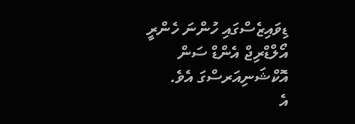ޑިވައިޒެސްގައި ހުންނަ ހެންރީ އޯލްޑްރިޖް އެންޑް ސަން އޮކްޝަނިއަރސްގަ އެވެ.
އެ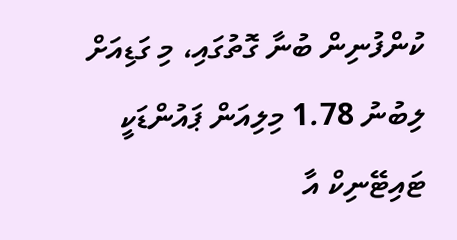ކުންފުނިން ބުނާ ގޮތުގައި، މި ގަޑިއަށް ލިބުނު 1.78 މިލިއަން ޕައުންޑަކީ ޓައިޓޭނިކް އާ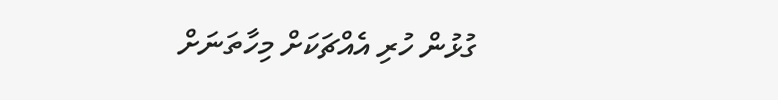ގުޅުން ހުރި އެއްޗަކަށް މިހާތަނަށް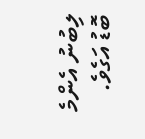ލިބުނު އެންމެ ބޮޑު އަގެވެ.